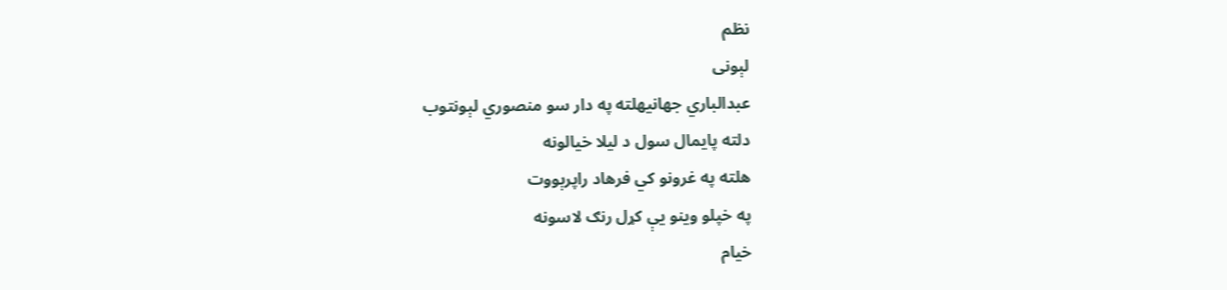نظم
لېونى
عبدالباري جهانيهلته په دار سو منصوري لېونتوب
دلته پايمال سول د ليلا خيالونه
هلته په غرونو کي فرهاد راپرېووت
په خپلو وينو يې کړل رنګ لاسونه
خيام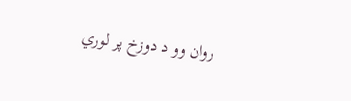روان وو د دوزخ پر لوري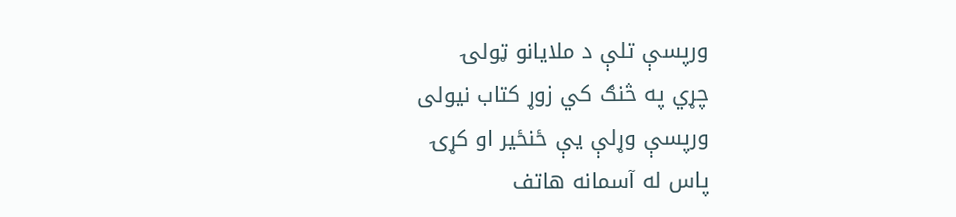ورپسې تلې د ملايانو ټولۍ
چړي په څنګ کي زوړ کتاب نيولى
ورپسې وړلې يې ځنځير او کړۍ
پاس له آسمانه هاتف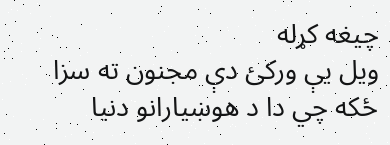چيغه کړله
ويل يې ورکئ دې مجنون ته سزا
ځکه چي دا د هوښيارانو دنيا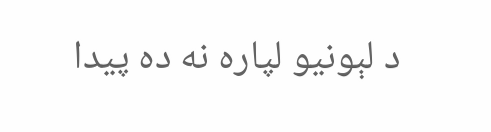د لېونيو لپاره نه ده پيدا